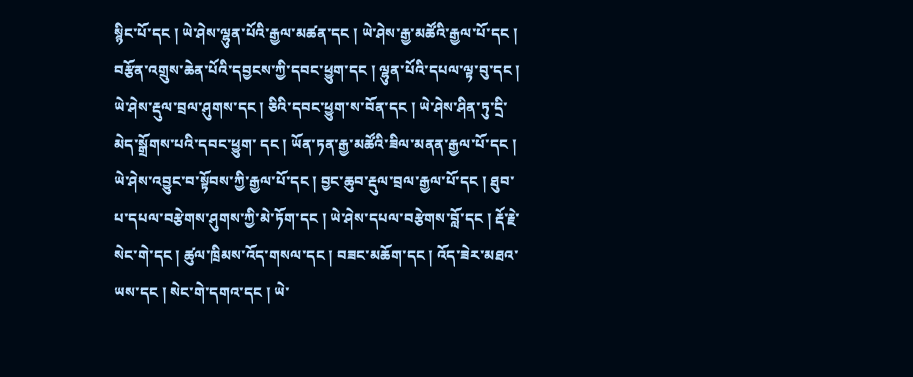སྙིང་པོ་དང ། ཡེ་ཤེས་ལྷུན་པོའི་རྒྱལ་མཚན་དང ། ཡེ་ཤེས་རྒྱ་མཚོའི་རྒྱལ་པོ་དང ། བརྩོན་འགྲུས་ཆེན་པོའི་དབྱངས་ཀྱི་དབང་ཕྱུག་དང ། ལྷུན་པོའི་དཔལ་ལྟ་བུ་དང ། ཡེ་ཤེས་རྡུལ་བྲལ་ཤུགས་དང ། ཅིའི་དབང་ཕྱུག་ས་བོན་དང ། ཡེ་ཤེས་ཤིན་ཏུ་དྲི་མེད་སྒྲོགས་པའི་དབང་ཕྱུག་ དང ། ཡོན་ཏན་རྒྱ་མཚོའི་ཟིལ་མནན་རྒྱལ་པོ་དང ། ཡེ་ཤེས་འབྱུང་བ་སྟོབས་ཀྱི་རྒྱལ་པོ་དང ། བྱང་ཆུབ་རྡུལ་བྲལ་རྒྱལ་པོ་དང ། ཐུབ་པ་དཔལ་བརྩེགས་ཤུགས་ཀྱི་མེ་ཏོག་དང ། ཡེ་ཤེས་དཔལ་བརྩེགས་བློ་དང ། རྡོ་རྗེ་སེང་གེ་དང ། ཚུལ་ཁྲིམས་འོད་གསལ་དང ། བཟང་མཆོག་དང ། འོད་ཟེར་མཐའ་ཡས་དང ། སེང་གེ་དགའ་དང ། ཡེ་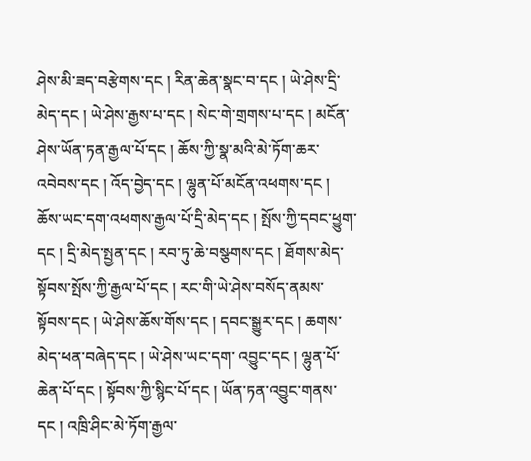ཤེས་མི་ཟད་བརྩེགས་དང ། རིན་ཆེན་སྣང་བ་དང ། ཡེ་ཤེས་དྲི་མེད་དང ། ཡེ་ཤེས་རྒྱས་པ་དང ། སེང་གེ་གྲགས་པ་དང ། མངོན་ཤེས་ཡོན་ཏན་རྒྱལ་པོ་དང ། ཆོས་ཀྱི་སྣ་མའི་མེ་ཏོག་ཆར་འབེབས་དང ། འོད་བྱེད་དང ། ལྷུན་པོ་མངོན་འཕགས་དང ། ཆོས་ཡང་དག་འཕགས་རྒྱལ་པོ་དྲི་མེད་དང ། སྤོས་ཀྱི་དབང་ཕྱུག་དང ། དྲི་མེད་སྤྱན་དང ། རབ་ཏུ་ཆེ་བསྩགས་དང ། ཐོགས་མེད་སྟོབས་སྤོས་ཀྱི་རྒྱལ་པོ་དང ། རང་གི་ཡེ་ཤེས་བསོད་ནམས་སྟོབས་དང ། ཡེ་ཤེས་ཆོས་གོས་དང ། དབང་སྒྱུར་དང ། ཆགས་མེད་ཕན་བཞེད་དང ། ཡེ་ཤེས་ཡང་དག་ འབྱུང་དང ། ལྷུན་པོ་ཆེན་པོ་དང ། སྟོབས་ཀྱི་སྙིང་པོ་དང ། ཡོན་ཏན་འབྱུང་གནས་དང ། འཁྲི་ཤིང་མེ་ཏོག་རྒྱལ་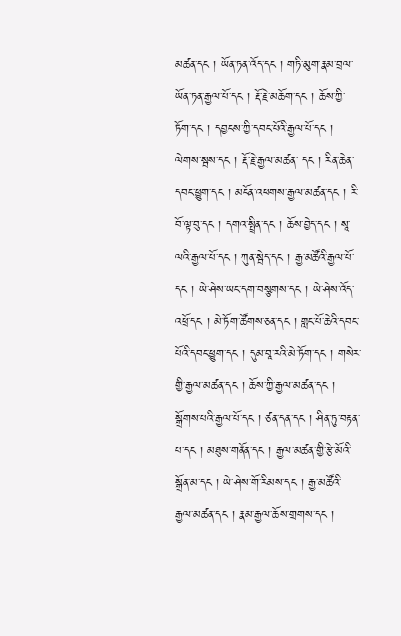མཚན་དང ། ཡོན་ཏན་འོད་དང ། གཏི་མུག་རྣམ་བྲལ་ཡོན་ཏན་རྒྱལ་པོ་དང ། རྡོ་རྗེ་མཆོག་དང ། ཆོས་ཀྱི་ཏོག་དང ། དབྱངས་ཀྱི་དབང་པོའི་རྒྱལ་པོ་དང ། ལེགས་སྦས་དང ། རྡོ་རྗེ་རྒྱལ་མཚན་ དང ། རིན་ཆེན་དབང་ཕྱུག་དང ། མངོན་འཕགས་རྒྱལ་མཚན་དང ། རི་བོ་ལྟ་བུ་དང ། དགའ་སྤྲིན་དང ། ཆོས་བྱེད་དང ། སཱ་ལའི་རྒྱལ་པོ་དང ། ཀུན་སྦེད་དང ། རྒྱ་མཚོའི་རྒྱལ་པོ་དང ། ཡེ་ཤེས་ཡང་དག་བསྩགས་དང ། ཡེ་ཤེས་འོད་འཕྲོ་དང ། མེ་ཏོག་ཚོགས་ཅན་དང ། གླང་པོ་ཆེའི་དབང་པོའི་དབང་ཕྱུག་དང ། དུམ་བཱ་རའི་མེ་ཏོག་དང ། གསེར་གྱི་རྒྱལ་མཚན་དང ། ཆོས་ཀྱི་རྒྱལ་མཚན་དང ། སྒྲོགས་པའི་རྒྱལ་པོ་དང ། ཙན་དན་དང ། ཤིན་ཏུ་བརྟན་པ་དང ། མཐུས་གནོན་དང ། རྒྱལ་མཚན་གྱི་རྩེ་མོའི་སྒྲོན་མ་དང ། ཡེ་ཤེས་གོ་རིམས་དང ། རྒྱ་མཚོའི་
རྒྱལ་མཚན་དང ། རྣམ་རྒྱལ་ཆོས་གྲགས་དང །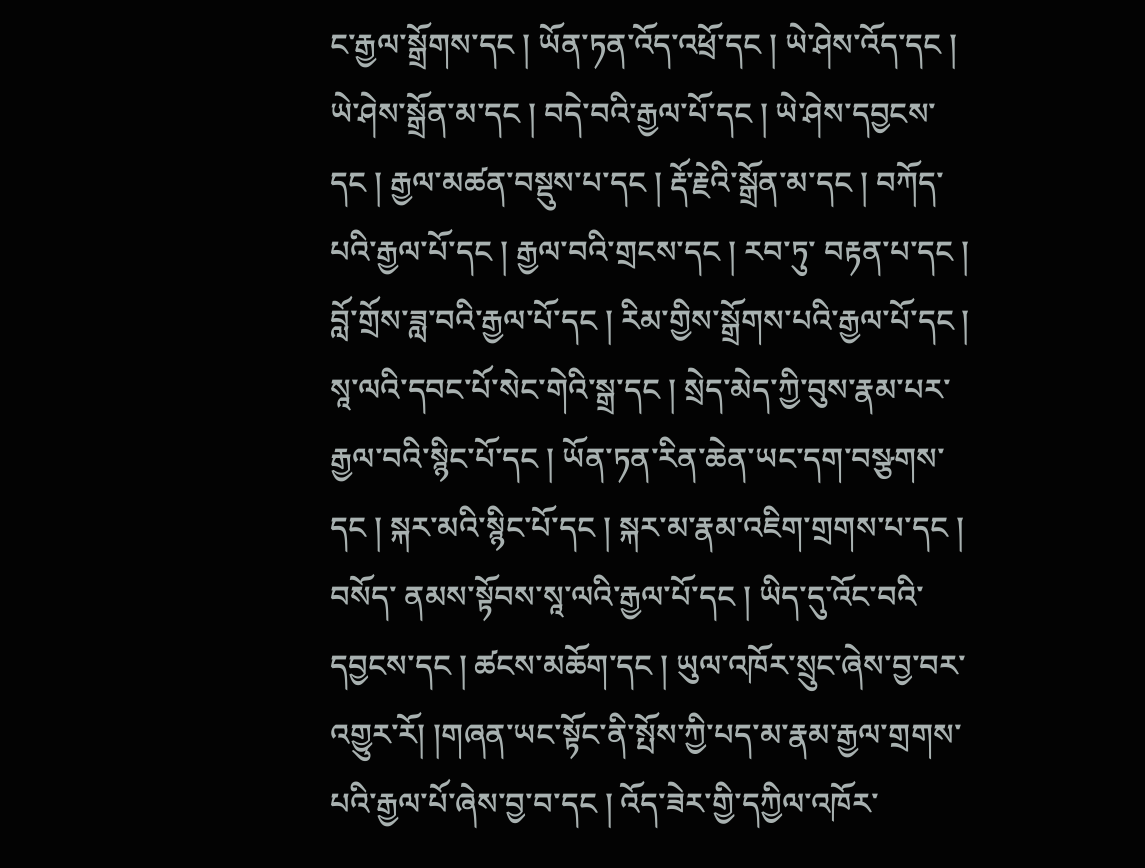ང་རྒྱལ་སྒྲོགས་དང ། ཡོན་ཏན་འོད་འཕྲོ་དང ། ཡེ་ཤེས་འོད་དང ། ཡེ་ཤེས་སྒྲོན་མ་དང ། བདེ་བའི་རྒྱལ་པོ་དང ། ཡེ་ཤེས་དབྱངས་དང ། རྒྱལ་མཚན་བསྡུས་པ་དང ། རྡོ་རྗེའི་སྒྲོན་མ་དང ། བཀོད་པའི་རྒྱལ་པོ་དང ། རྒྱལ་བའི་གྲངས་དང ། རབ་ཏུ་ བརྟན་པ་དང ། བློ་གྲོས་ཟླ་བའི་རྒྱལ་པོ་དང ། རིམ་གྱིས་སྒྲོགས་པའི་རྒྱལ་པོ་དང ། སཱ་ལའི་དབང་པོ་སེང་གེའི་སྒྲ་དང ། སྲེད་མེད་ཀྱི་བུས་རྣམ་པར་རྒྱལ་བའི་སྙིང་པོ་དང ། ཡོན་ཏན་རིན་ཆེན་ཡང་དག་བསྩགས་དང ། སྐར་མའི་སྙིང་པོ་དང ། སྐར་མ་རྣམ་འཇིག་གྲགས་པ་དང ། བསོད་ ནམས་སྟོབས་སཱ་ལའི་རྒྱལ་པོ་དང ། ཡིད་དུ་འོང་བའི་དབྱངས་དང ། ཚངས་མཆོག་དང ། ཡུལ་འཁོར་སྲུང་ཞེས་བྱ་བར་འགྱུར་རོ། །གཞན་ཡང་སྟོང་ནི་སྤོས་ཀྱི་པད་མ་རྣམ་རྒྱལ་གྲགས་པའི་རྒྱལ་པོ་ཞེས་བྱ་བ་དང ། འོད་ཟེར་གྱི་དཀྱིལ་འཁོར་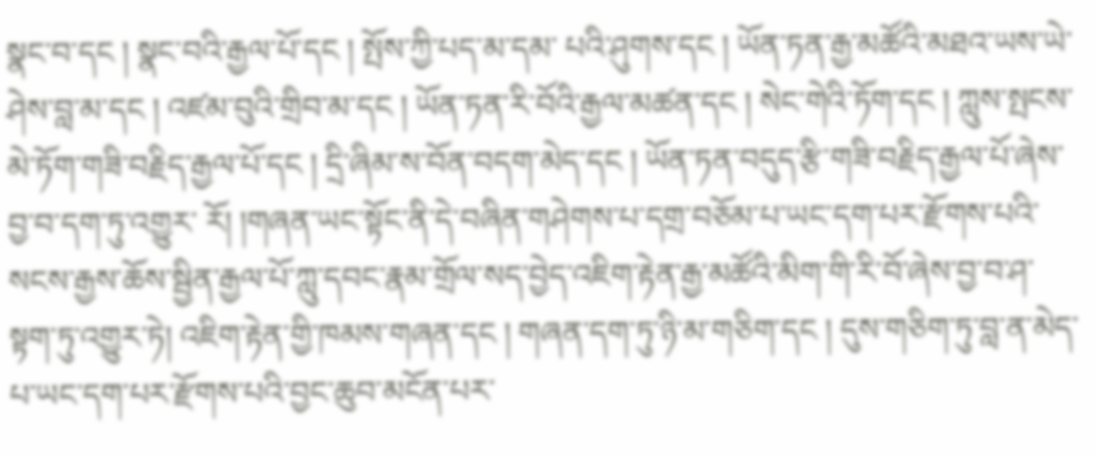སྣང་བ་དང ། སྣང་བའི་རྒྱལ་པོ་དང ། སྤོས་ཀྱི་པད་མ་དམ་ པའི་ཤུགས་དང ། ཡོན་ཏན་རྒྱ་མཚོའི་མཐའ་ཡས་ཡེ་ཤེས་བླ་མ་དང ། འཛམ་བུའི་གྲིབ་མ་དང ། ཡོན་ཏན་རི་བོའི་རྒྱལ་མཚན་དང ། སེང་གེའི་ཏོག་དང ། ཀླུས་སྤངས་མེ་ཏོག་གཟི་བརྗིད་རྒྱལ་པོ་དང ། དྲི་ཞིམ་ས་བོན་བདག་མེད་དང ། ཡོན་ཏན་བདུད་རྩི་གཟི་བརྗིད་རྒྱལ་པོ་ཞེས་བྱ་བ་དག་ཏུ་འགྱུར་ རོ། །གཞན་ཡང་སྟོང་ནི་དེ་བཞིན་གཤེགས་པ་དགྲ་བཅོམ་པ་ཡང་དག་པར་རྫོགས་པའི་སངས་རྒྱས་ཆོས་སྦྱིན་རྒྱལ་པོ་ཀླུ་དབང་རྣམ་གྲོལ་སད་བྱེད་འཇིག་རྟེན་རྒྱ་མཚོའི་མིག་གི་རི་བོ་ཞེས་བྱ་བ་ཤ་སྟག་ཏུ་འགྱུར་ཏེ། འཇིག་རྟེན་གྱི་ཁམས་གཞན་དང ། གཞན་དག་ཏུ་ཉི་མ་གཅིག་དང ། དུས་གཅིག་ཏུ་བླ་ན་མེད་ པ་ཡང་དག་པར་རྫོགས་པའི་བྱང་ཆུབ་མངོན་པར་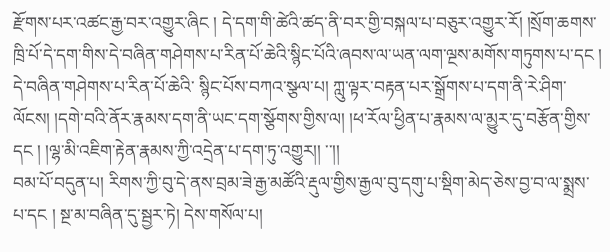རྫོགས་པར་འཚང་རྒྱ་བར་འགྱུར་ཞིང ། དེ་དག་གི་ཚེའི་ཚད་ནི་བར་གྱི་བསྐལ་པ་བཅུར་འགྱུར་རོ། །སྲོག་ཆགས་ཁྲི་པོ་དེ་དག་གིས་དེ་བཞིན་གཤེགས་པ་རིན་པོ་ཆེའི་སྙིང་པོའི་ཞབས་ལ་ཡན་ལག་ལྔས་མགོས་གཏུགས་པ་དང ། དེ་བཞིན་གཤེགས་པ་རིན་པོ་ཆེའི་ སྙིང་པོས་བཀའ་སྩལ་པ། ཀླུ་ལྟར་བརྟན་པར་སྒྲོགས་པ་དག་ནི་རེ་ཤིག་ལོངས། །དགེ་བའི་ནོར་རྣམས་དག་ནི་ཡང་དག་སྩོགས་གྱིས་ལ། །ཕ་རོལ་ཕྱིན་པ་རྣམས་ལ་མྱུར་དུ་བརྩོན་གྱིས་དང ། །ལྷ་མི་འཇིག་རྟེན་རྣམས་ཀྱི་འདྲེན་པ་དག་ཏུ་འགྱུར།། ་་།།
བམ་པོ་བདུན་པ། རིགས་ཀྱི་བུ་དེ་ནས་བྲམ་ཟེ་རྒྱ་མཚོའི་རྡུལ་གྱིས་རྒྱལ་བུ་དགུ་པ་སྡིག་མེད་ཅེས་བྱ་བ་ལ་སྨྲས་པ་དང ། སྔ་མ་བཞིན་དུ་སྦྱར་ཏེ། དེས་གསོལ་པ།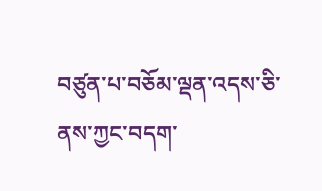བཙུན་པ་བཅོམ་ལྡན་འདས་ཅི་ནས་ཀྱང་བདག་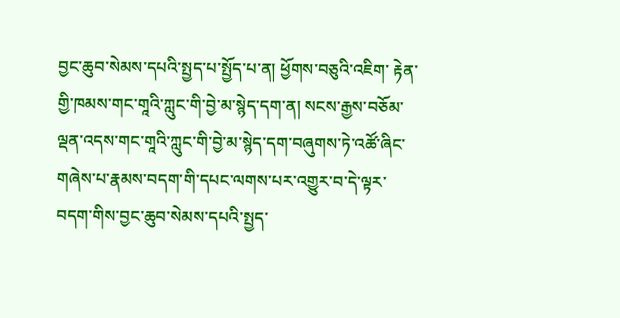བྱང་ཆུབ་སེམས་དཔའི་སྤྱད་པ་སྤྱོད་པ་ན། ཕྱོགས་བཅུའི་འཇིག་ རྟེན་གྱི་ཁམས་གང་གཱའི་ཀླུང་གི་བྱེ་མ་སྙེད་དག་ན། སངས་རྒྱས་བཅོམ་ལྡན་འདས་གང་གཱའི་ཀླུང་གི་བྱེ་མ་སྙེད་དག་བཞུགས་ཏེ་འཚོ་ཞིང་གཞེས་པ་རྣམས་བདག་གི་དཔང་ལགས་པར་འགྱུར་བ་དེ་ལྟར་བདག་གིས་བྱང་ཆུབ་སེམས་དཔའི་སྤྱད་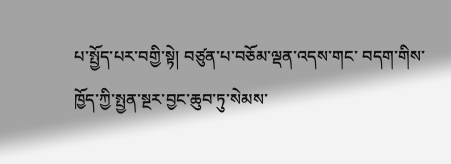པ་སྤྱོད་པར་བགྱི་སྟེ། བཙུན་པ་བཅོམ་ལྡན་འདས་གང་ བདག་གིས་ཁྱོད་ཀྱི་སྤྱན་སྔར་བྱང་ཆུབ་ཏུ་སེམས་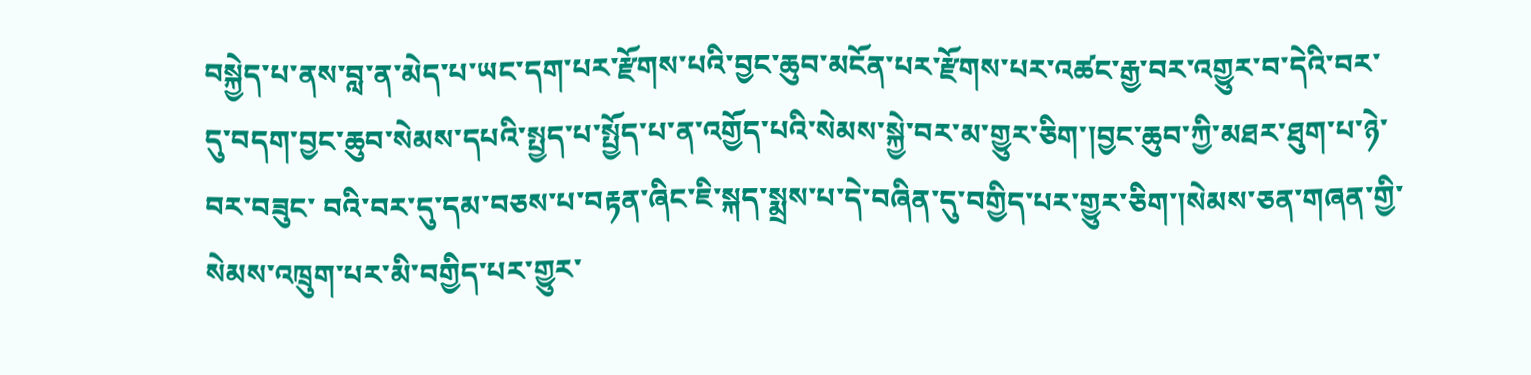བསྐྱེད་པ་ནས་བླ་ན་མེད་པ་ཡང་དག་པར་རྫོགས་པའི་བྱང་ཆུབ་མངོན་པར་རྫོགས་པར་འཚང་རྒྱ་བར་འགྱུར་བ་དེའི་བར་དུ་བདག་བྱང་ཆུབ་སེམས་དཔའི་སྤྱད་པ་སྤྱོད་པ་ན་འགྱོད་པའི་སེམས་སྐྱེ་བར་མ་གྱུར་ཅིག་།བྱང་ཆུབ་ཀྱི་མཐར་ཐུག་པ་ཉེ་བར་བཟུང་ བའི་བར་དུ་དམ་བཅས་པ་བརྟན་ཞིང་ཇི་སྐད་སྨྲས་པ་དེ་བཞིན་དུ་བགྱིད་པར་གྱུར་ཅིག་།སེམས་ཅན་གཞན་གྱི་སེམས་འཁྲུག་པར་མི་བགྱིད་པར་གྱུར་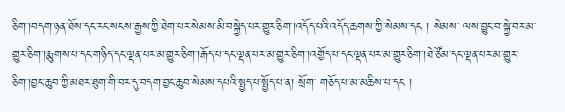ཅིག་།བདག་ཉན་ཐོས་དང་རང་སངས་རྒྱས་ཀྱི་ཐེག་པར་སེམས་མི་བསྐྱེད་པར་གྱུར་ཅིག་།འདོད་པའི་འདོད་ཆགས་ཀྱི་སེམས་དང ། སེམས་ ལས་བྱུང་བ་སྐྱེ་བར་མ་གྱུར་ཅིག་།རྨུགས་པ་དང་གཉིད་དང་ལྡན་པར་མ་གྱུར་ཅིག་།རྒོད་པ་དང་ལྡན་པར་མ་གྱུར་ཅིག་།འགྱོད་པ་དང་ལྡན་པར་མ་གྱུར་ཅིག་།ཐེ་ཙོམ་དང་ལྡན་པར་མ་གྱུར་ཅིག་།བྱང་ཆུབ་ཀྱི་མཐར་ཐུག་གི་བར་དུ་བདག་བྱང་ཆུབ་སེམས་དཔའི་སྤྱད་པ་སྤྱོད་པ་ན། སྲོག་ གཅོད་པ་མ་མཆིས་པ་དང །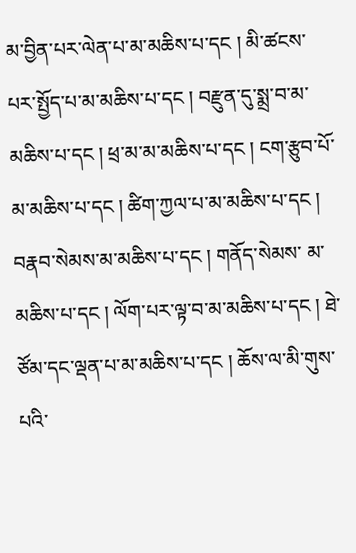མ་བྱིན་པར་ལེན་པ་མ་མཆིས་པ་དང ། མི་ཚངས་པར་སྤྱོད་པ་མ་མཆིས་པ་དང ། བརྫུན་དུ་སྨྲ་བ་མ་མཆིས་པ་དང ། ཕྲ་མ་མ་མཆིས་པ་དང ། ངག་རྩུབ་པོ་མ་མཆིས་པ་དང ། ཚིག་ཀྱལ་པ་མ་མཆིས་པ་དང ། བརྣབ་སེམས་མ་མཆིས་པ་དང ། གནོད་སེམས་ མ་མཆིས་པ་དང ། ལོག་པར་ལྟ་བ་མ་མཆིས་པ་དང ། ཐེ་ཙོམ་དང་ལྡན་པ་མ་མཆིས་པ་དང ། ཆོས་ལ་མི་གུས་པའི་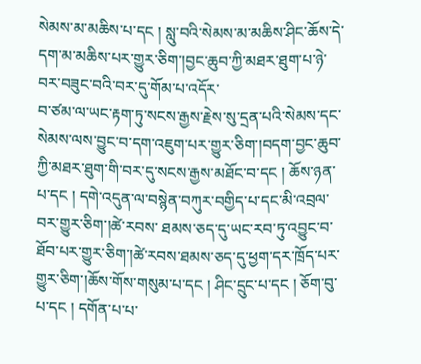སེམས་མ་མཆིས་པ་དང ། སླུ་བའི་སེམས་མ་མཆིས་ཤིང་ཆོས་དེ་དག་མ་མཆིས་པར་གྱུར་ཅིག་།བྱང་ཆུབ་ཀྱི་མཐར་ཐུག་པ་ཉེ་བར་བཟུང་བའི་བར་དུ་གོམ་པ་འདོར་
བ་ཙམ་ལ་ཡང་རྟག་ཏུ་སངས་རྒྱས་རྗེས་སུ་དྲན་པའི་སེམས་དང་སེམས་ལས་བྱུང་བ་དག་འཇུག་པར་གྱུར་ཅིག་།བདག་བྱང་ཆུབ་ཀྱི་མཐར་ཐུག་གི་བར་དུ་སངས་རྒྱས་མཐོང་བ་དང ། ཆོས་ཉན་པ་དང ། དགེ་འདུན་ལ་བསྙེན་བཀུར་བགྱིད་པ་དང་མི་འབྲལ་བར་གྱུར་ཅིག་།ཚེ་རབས་ ཐམས་ཅད་དུ་ཡང་རབ་ཏུ་འབྱུང་བ་ཐོབ་པར་གྱུར་ཅིག་།ཚེ་རབས་ཐམས་ཅད་དུ་ཕྱག་དར་ཁྲོད་པར་གྱུར་ཅིག་།ཆོས་གོས་གསུམ་པ་དང ། ཤིང་དྲུང་པ་དང ། ཅོག་བུ་པ་དང ། དགོན་པ་པ་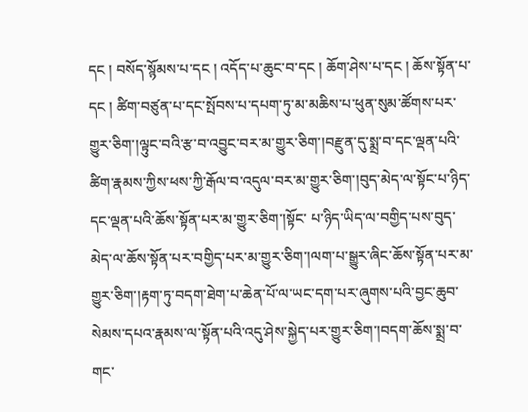དང ། བསོད་སྙོམས་པ་དང ། འདོད་པ་ཆུང་བ་དང ། ཆོག་ཤེས་པ་དང ། ཆོས་སྟོན་པ་དང ། ཚིག་བཙུན་པ་དང་སྤོབས་པ་དཔག་ཏུ་མ་མཆིས་པ་ཕུན་སུམ་ཚོགས་པར་གྱུར་ཅིག་།ལྟུང་བའི་རྩ་བ་འབྱུང་བར་མ་གྱུར་ཅིག་།བརྫུན་དུ་སྨྲ་བ་དང་ལྡན་པའི་ཚིག་རྣམས་ཀྱིས་ཕས་ཀྱི་རྒོལ་བ་འདུལ་བར་མ་གྱུར་ཅིག་།བུད་མེད་ལ་སྟོང་པ་ཉིད་དང་ལྡན་པའི་ཆོས་སྟོན་པར་མ་གྱུར་ཅིག་།སྟོང་ པ་ཉིད་ཡིད་ལ་བགྱིད་པས་བུད་མེད་ལ་ཆོས་སྟོན་པར་བགྱིད་པར་མ་གྱུར་ཅིག་།ལག་པ་སྒྱུར་ཞིང་ཆོས་སྟོན་པར་མ་གྱུར་ཅིག་།རྟག་ཏུ་བདག་ཐེག་པ་ཆེན་པོ་ལ་ཡང་དག་པར་ཞུགས་པའི་བྱང་ཆུབ་སེམས་དཔའ་རྣམས་ལ་སྟོན་པའི་འདུ་ཤེས་སྐྱེད་པར་གྱུར་ཅིག་།བདག་ཆོས་སྨྲ་བ་གང་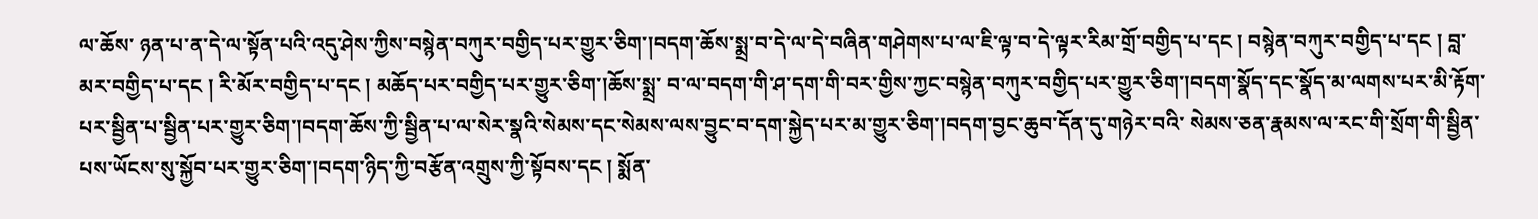ལ་ཆོས་ ཉན་པ་ན་དེ་ལ་སྟོན་པའི་འདུ་ཤེས་ཀྱིས་བསྙེན་བཀུར་བགྱིད་པར་གྱུར་ཅིག་།བདག་ཆོས་སྨྲ་བ་དེ་ལ་དེ་བཞིན་གཤེགས་པ་ལ་ཇི་ལྟ་བ་དེ་ལྟར་རིམ་གྲོ་བགྱིད་པ་དང ། བསྙེན་བཀུར་བགྱིད་པ་དང ། བླ་མར་བགྱིད་པ་དང ། རི་མོར་བགྱིད་པ་དང ། མཆོད་པར་བགྱིད་པར་གྱུར་ཅིག་།ཆོས་སྨྲ་ བ་ལ་བདག་གི་ཤ་དག་གི་བར་གྱིས་ཀྱང་བསྙེན་བཀུར་བགྱིད་པར་གྱུར་ཅིག་།བདག་སྣོད་དང་སྣོད་མ་ལགས་པར་མི་རྟོག་པར་སྦྱིན་པ་སྦྱིན་པར་གྱུར་ཅིག་།བདག་ཆོས་ཀྱི་སྦྱིན་པ་ལ་སེར་སྣའི་སེམས་དང་སེམས་ལས་བྱུང་བ་དག་སྐྱེད་པར་མ་གྱུར་ཅིག་།བདག་བྱང་ཆུབ་དོན་དུ་གཉེར་བའི་ སེམས་ཅན་རྣམས་ལ་རང་གི་སྲོག་གི་སྦྱིན་པས་ཡོངས་སུ་སྐྱོབ་པར་གྱུར་ཅིག་།བདག་ཉིད་ཀྱི་བརྩོན་འགྲུས་ཀྱི་སྟོབས་དང ། སྨོན་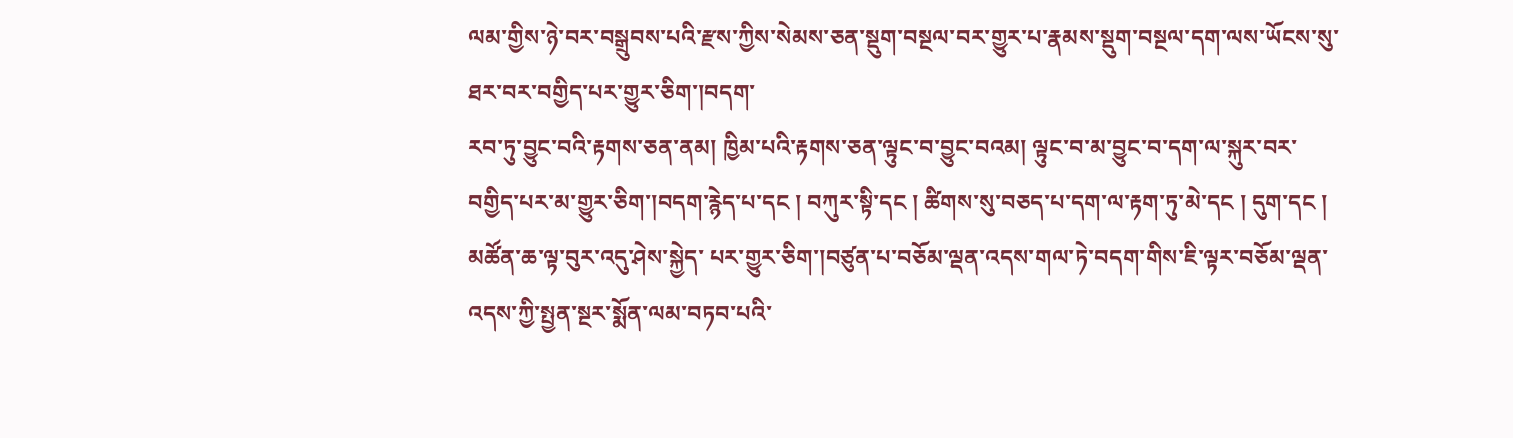ལམ་གྱིས་ཉེ་བར་བསྒྲུབས་པའི་རྫས་ཀྱིས་སེམས་ཅན་སྡུག་བསྔལ་བར་གྱུར་པ་རྣམས་སྡུག་བསྔལ་དག་ལས་ཡོངས་སུ་ཐར་བར་བགྱིད་པར་གྱུར་ཅིག་།བདག་
རབ་ཏུ་བྱུང་བའི་རྟགས་ཅན་ནམ། ཁྱིམ་པའི་རྟགས་ཅན་ལྟུང་བ་བྱུང་བའམ། ལྟུང་བ་མ་བྱུང་བ་དག་ལ་སྐུར་བར་བགྱིད་པར་མ་གྱུར་ཅིག་།བདག་རྙེད་པ་དང ། བཀུར་སྟི་དང ། ཚིགས་སུ་བཅད་པ་དག་ལ་རྟག་ཏུ་མེ་དང ། དུག་དང ། མཚོན་ཆ་ལྟ་བུར་འདུ་ཤེས་སྐྱེད་ པར་གྱུར་ཅིག་།བཙུན་པ་བཅོམ་ལྡན་འདས་གལ་ཏེ་བདག་གིས་ཇི་ལྟར་བཅོམ་ལྡན་འདས་ཀྱི་སྤྱན་སྔར་སྨོན་ལམ་བཏབ་པའི་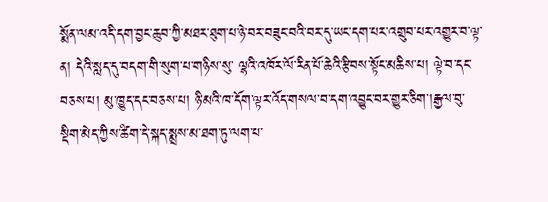སྨོན་ལམ་འདི་དག་བྱང་ཆུབ་ཀྱི་མཐར་ཐུག་པ་ཉེ་བར་བཟུང་བའི་བར་དུ་ཡང་དག་པར་འགྲུབ་པར་འགྱུར་བ་ལྟ་ན། དེའི་སླད་དུ་བདག་གི་སུག་པ་གཉིས་སུ་ ལྷའི་འཁོར་ལོ་རིན་པོ་ཆེའི་རྩིབས་སྟོང་མཆིས་པ། ལྟེ་བ་དང་བཅས་པ། མུ་ཁྱུད་དང་བཅས་པ། ཉི་མའི་ཁ་དོག་ལྟར་འོད་གསལ་བ་དག་འབྱུང་བར་གྱུར་ཅིག་།རྒྱལ་བུ་སྡིག་མེད་ཀྱིས་ཚིག་དེ་སྐད་སྨྲས་མ་ཐག་ཏུ་ལག་པ་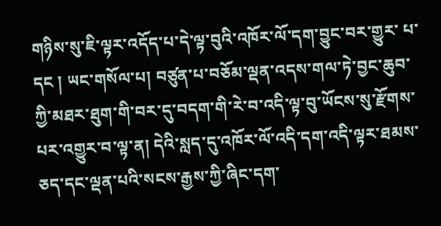གཉིས་སུ་ཇི་ལྟར་འདོད་པ་དེ་ལྟ་བུའི་འཁོར་ལོ་དག་བྱུང་བར་གྱུར་ པ་དང ། ཡང་གསོལ་པ། བཙུན་པ་བཅོམ་ལྡན་འདས་གལ་ཏེ་བྱང་ཆུབ་ཀྱི་མཐར་ཐུག་གི་བར་དུ་བདག་གི་རེ་བ་འདི་ལྟ་བུ་ཡོངས་སུ་རྫོགས་པར་འགྱུར་བ་ལྟ་ན། དེའི་སླད་དུ་འཁོར་ལོ་འདི་དག་འདི་ལྟར་ཐམས་ཅད་དང་ལྡན་པའི་སངས་རྒྱས་ཀྱི་ཞིང་དག་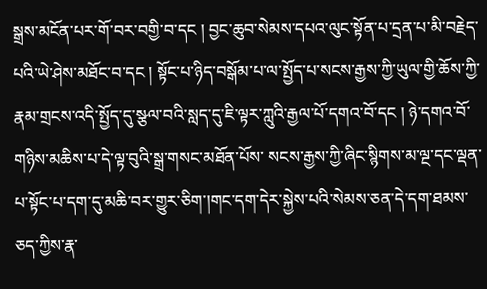སྒྲས་མངོན་པར་གོ་བར་བགྱི་བ་དང ། བྱང་ཆུབ་སེམས་དཔའ་ལུང་སྟོན་པ་དྲན་པ་མི་བརྗེད་པའི་ཡེ་ཤེས་མཐོང་བ་དང ། སྟོང་པ་ཉིད་བསྒོམ་པ་ལ་སྤྱོད་པ་སངས་རྒྱས་ཀྱི་ཡུལ་གྱི་ཆོས་ཀྱི་རྣམ་གྲངས་འདི་སྤྱོད་དུ་སྩལ་བའི་སླད་དུ་ཇི་ལྟར་ཀླུའི་རྒྱལ་པོ་དགའ་བོ་དང ། ཉེ་དགའ་བོ་གཉིས་མཆིས་པ་དེ་ལྟ་བུའི་སྒྲ་གསང་མཐོན་པོས་ སངས་རྒྱས་ཀྱི་ཞིང་སྙིགས་མ་ལྔ་དང་ལྡན་པ་སྟོང་པ་དག་དུ་མཆི་བར་གྱུར་ཅིག་།གང་དག་དེར་སྐྱེས་པའི་སེམས་ཅན་དེ་དག་ཐམས་ཅད་ཀྱིས་རྣ་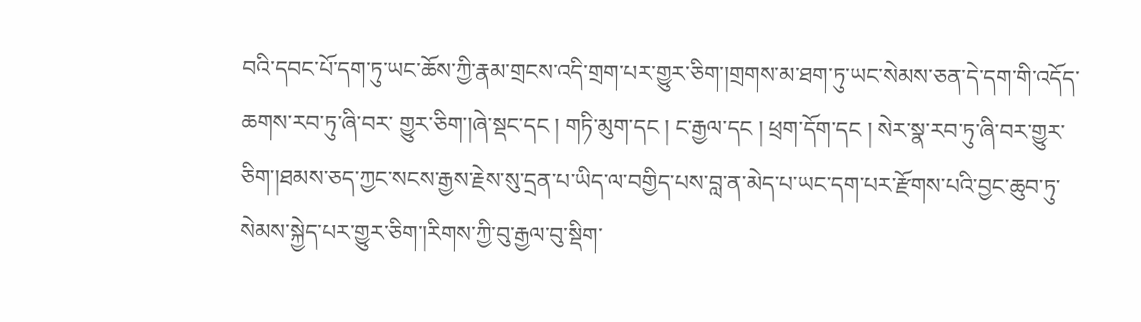བའི་དབང་པོ་དག་ཏུ་ཡང་ཆོས་ཀྱི་རྣམ་གྲངས་འདི་གྲག་པར་གྱུར་ཅིག་།གྲགས་མ་ཐག་ཏུ་ཡང་སེམས་ཅན་དེ་དག་གི་འདོད་ཆགས་རབ་ཏུ་ཞི་བར་ གྱུར་ཅིག་།ཞེ་སྡང་དང ། གཏི་མུག་དང ། ང་རྒྱལ་དང ། ཕྲག་དོག་དང ། སེར་སྣ་རབ་ཏུ་ཞི་བར་གྱུར་ཅིག་།ཐམས་ཅད་ཀྱང་སངས་རྒྱས་རྗེས་སུ་དྲན་པ་ཡིད་ལ་བགྱིད་པས་བླ་ན་མེད་པ་ཡང་དག་པར་རྫོགས་པའི་བྱང་ཆུབ་ཏུ་སེམས་སྐྱེད་པར་གྱུར་ཅིག་།རིགས་ཀྱི་བུ་རྒྱལ་བུ་སྡིག་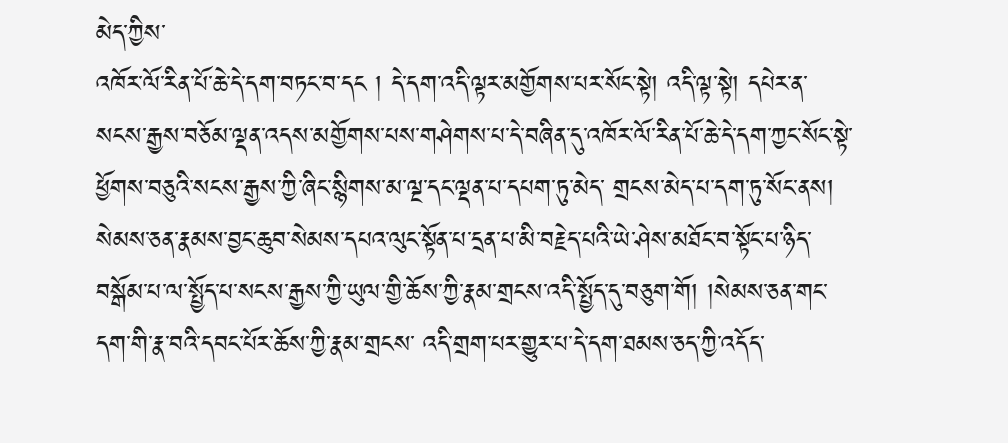མེད་ཀྱིས་
འཁོར་ལོ་རིན་པོ་ཆེ་དེ་དག་བཏང་བ་དང ། དེ་དག་འདི་ལྟར་མགྱོགས་པར་སོང་སྟེ། འདི་ལྟ་སྟེ། དཔེར་ན་སངས་རྒྱས་བཅོམ་ལྡན་འདས་མགྱོགས་པས་གཤེགས་པ་དེ་བཞིན་དུ་འཁོར་ལོ་རིན་པོ་ཆེ་དེ་དག་ཀྱང་སོང་སྟེ་ཕྱོགས་བཅུའི་སངས་རྒྱས་ཀྱི་ཞིང་སྙིགས་མ་ལྔ་དང་ལྡན་པ་དཔག་ཏུ་མེད་ གྲངས་མེད་པ་དག་ཏུ་སོང་ནས། སེམས་ཅན་རྣམས་བྱང་ཆུབ་སེམས་དཔའ་ལུང་སྟོན་པ་དྲན་པ་མི་བརྗེད་པའི་ཡེ་ཤེས་མཐོང་བ་སྟོང་པ་ཉིད་བསྒོམ་པ་ལ་སྤྱོད་པ་སངས་རྒྱས་ཀྱི་ཡུལ་གྱི་ཆོས་ཀྱི་རྣམ་གྲངས་འདི་སྤྱོད་དུ་བཅུག་གོ། །སེམས་ཅན་གང་དག་གི་རྣ་བའི་དབང་པོར་ཆོས་ཀྱི་རྣམ་གྲངས་ འདི་གྲག་པར་གྱུར་པ་དེ་དག་ཐམས་ཅད་ཀྱི་འདོད་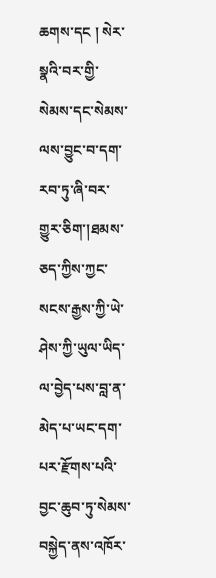ཆགས་དང ། སེར་སྣའི་བར་གྱི་སེམས་དང་སེམས་ལས་བྱུང་བ་དག་རབ་ཏུ་ཞི་བར་གྱུར་ཅིག་།ཐམས་ཅད་ཀྱིས་ཀྱང་སངས་རྒྱས་ཀྱི་ཡེ་ཤེས་ཀྱི་ཡུལ་ཡིད་ལ་བྱེད་པས་བླ་ན་མེད་པ་ཡང་དག་པར་རྫོགས་པའི་བྱང་ཆུབ་ཏུ་སེམས་བསྐྱེད་ནས་འཁོར་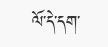ལོ་དེ་དག་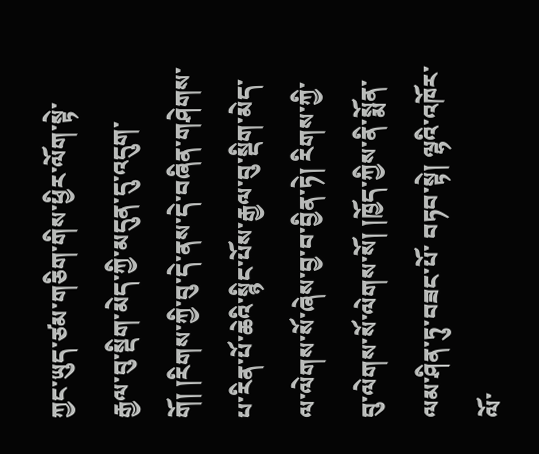ཀྱང་ཡུད་ཙམ་གཅིག་གིས་ཕྱིར་ལོག་སྟེ་རྒྱལ་བུ་སྡིག་མེད་ཀྱི་མདུན་དུ་འདུག་གོ། །རིགས་ཀྱི་བུ་དེ་ནས་དེ་བཞིན་གཤེགས་པ་རིན་པོ་ཆེའི་སྙིང་པོས་རྒྱལ་བུ་སྡིག་མེད་ལ་ལེགས་སོ་ཞེས་བྱ་བ་བྱིན་ཏེ། རིགས་ཀྱི་བུ་ལེགས་སོ་ལེགས་སོ། །ཁྱོད་ཀྱིས་ནི་སྨོན་ལམ་ཤིན་ཏུ་བཟང་པོ་ བཏབ་སྟེ། ལྷའི་འཁོར་ལོ་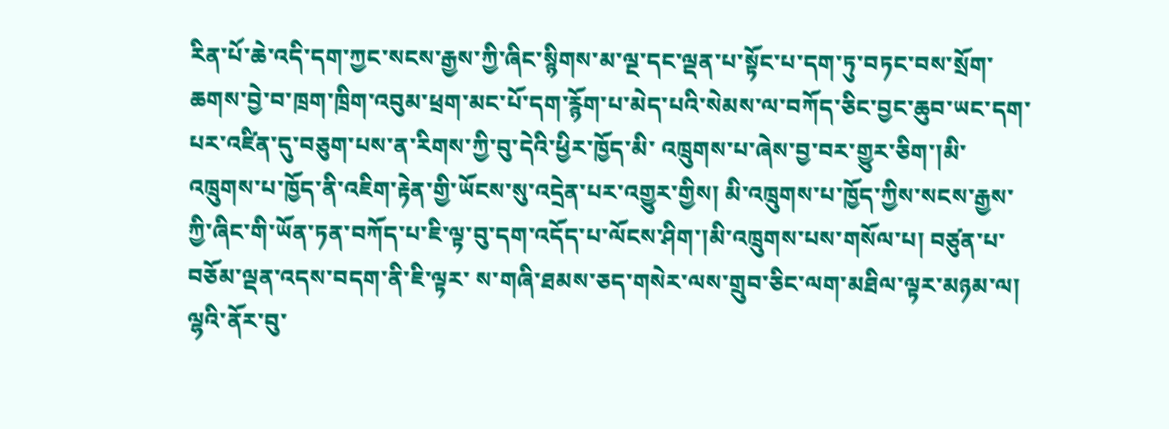རིན་པོ་ཆེ་འདི་དག་ཀྱང་སངས་རྒྱས་ཀྱི་ཞིང་སྙིགས་མ་ལྔ་དང་ལྡན་པ་སྟོང་པ་དག་ཏུ་བཏང་བས་སྲོག་ཆགས་བྱེ་བ་ཁྲག་ཁྲིག་འབུམ་ཕྲག་མང་པོ་དག་རྙོག་པ་མེད་པའི་སེམས་ལ་བཀོད་ཅིང་བྱང་ཆུབ་ཡང་དག་པར་འཛིན་དུ་བཅུག་པས་ན་རིགས་ཀྱི་བུ་དེའི་ཕྱིར་ཁྱོད་མི་ འཁྲུགས་པ་ཞེས་བྱ་བར་གྱུར་ཅིག་།མི་འཁྲུགས་པ་ཁྱོད་ནི་འཇིག་རྟེན་གྱི་ཡོངས་སུ་འདྲེན་པར་འགྱུར་གྱིས། མི་འཁྲུགས་པ་ཁྱོད་ཀྱིས་སངས་རྒྱས་ཀྱི་ཞིང་གི་ཡོན་ཏན་བཀོད་པ་ཇི་ལྟ་བུ་དག་འདོད་པ་ལོངས་ཤིག་།མི་འཁྲུགས་པས་གསོལ་པ། བཙུན་པ་བཅོམ་ལྡན་འདས་བདག་ནི་ཇི་ལྟར་ ས་གཞི་ཐམས་ཅད་གསེར་ལས་གྲུབ་ཅིང་ལག་མཐིལ་ལྟར་མཉམ་ལ། ལྷའི་ནོར་བུ་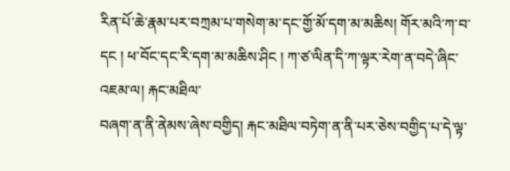རིན་པོ་ཆེ་རྣམ་པར་བཀྲམ་པ་གསེག་མ་དང་གྱོ་མོ་དག་མ་མཆིས། གོར་མའི་ཀ་བ་དང ། ཕ་བོང་དང་རི་དག་མ་མཆིས་ཤིང ། ཀ་ཙ་ལིན་དི་ཀ་ལྟར་རེག་ན་བདེ་ཞིང་འཇམ་ལ། རྐང་མཐིལ་
བཞག་ན་ནི་ནེམས་ཞེས་བགྱིད། རྐང་མཐིལ་བཏེག་ན་ནི་པར་ཅེས་བགྱིད་པ་དེ་ལྟ་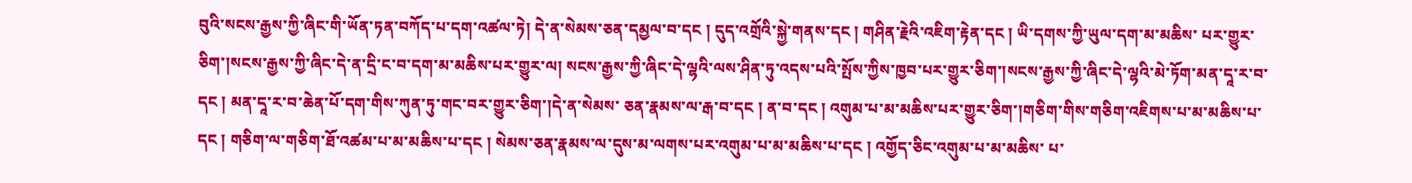བུའི་སངས་རྒྱས་ཀྱི་ཞིང་གི་ཡོན་ཏན་བཀོད་པ་དག་འཚལ་ཏེ། དེ་ན་སེམས་ཅན་དམྱལ་བ་དང ། དུད་འགྲོའི་སྐྱེ་གནས་དང ། གཤིན་རྗེའི་འཇིག་རྟེན་དང ། ཡི་དགས་ཀྱི་ཡུལ་དག་མ་མཆིས་ པར་གྱུར་ཅིག་།སངས་རྒྱས་ཀྱི་ཞིང་དེ་ན་དྲི་ང་བ་དག་མ་མཆིས་པར་གྱུར་ལ། སངས་རྒྱས་ཀྱི་ཞིང་དེ་ལྷའི་ལས་ཤིན་ཏུ་འདས་པའི་སྤོས་ཀྱིས་ཁྱབ་པར་གྱུར་ཅིག་།སངས་རྒྱས་ཀྱི་ཞིང་དེ་ལྷའི་མེ་ཏོག་མན་དཱ་ར་བ་དང ། མན་དཱ་ར་བ་ཆེན་པོ་དག་གིས་ཀུན་ཏུ་གང་བར་གྱུར་ཅིག་།དེ་ན་སེམས་ ཅན་རྣམས་ལ་རྒ་བ་དང ། ན་བ་དང ། འགུམ་པ་མ་མཆིས་པར་གྱུར་ཅིག་།གཅིག་གིས་གཅིག་འཇིགས་པ་མ་མཆིས་པ་དང ། གཅིག་ལ་གཅིག་ཐོ་འཚམ་པ་མ་མཆིས་པ་དང ། སེམས་ཅན་རྣམས་ལ་དུས་མ་ལགས་པར་འགུམ་པ་མ་མཆིས་པ་དང ། འགྱོད་ཅིང་འགུམ་པ་མ་མཆིས་ པ་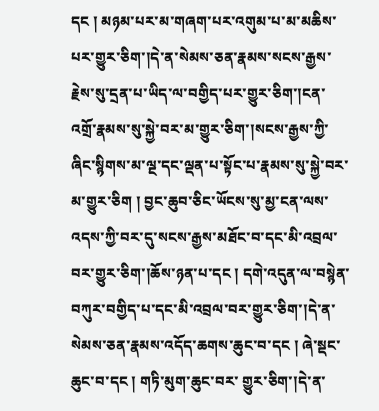དང ། མཉམ་པར་མ་གཞག་པར་འགུམ་པ་མ་མཆིས་པར་གྱུར་ཅིག་།དེ་ན་སེམས་ཅན་རྣམས་སངས་རྒྱས་རྗེས་སུ་དྲན་པ་ཡིད་ལ་བགྱིད་པར་གྱུར་ཅིག་།ངན་འགྲོ་རྣམས་སུ་སྐྱེ་བར་མ་གྱུར་ཅིག་།སངས་རྒྱས་ཀྱི་ཞིང་སྙིགས་མ་ལྔ་དང་ལྡན་པ་སྟོང་པ་རྣམས་སུ་སྐྱེ་བར་མ་གྱུར་ཅིག ། བྱང་ཆུབ་ཅིང་ཡོངས་སུ་མྱ་ངན་ལས་འདས་ཀྱི་བར་དུ་སངས་རྒྱས་མཐོང་བ་དང་མི་འབྲལ་བར་གྱུར་ཅིག་།ཆོས་ཉན་པ་དང ། དགེ་འདུན་ལ་བསྙེན་བཀུར་བགྱིད་པ་དང་མི་འབྲལ་བར་གྱུར་ཅིག་།དེ་ན་སེམས་ཅན་རྣམས་འདོད་ཆགས་ཆུང་བ་དང ། ཞེ་སྡང་ཆུང་བ་དང ། གཏི་མུག་ཆུང་བར་ གྱུར་ཅིག་།དེ་ན་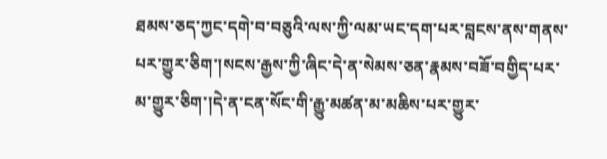ཐམས་ཅད་ཀྱང་དགེ་བ་བཅུའི་ལས་ཀྱི་ལམ་ཡང་དག་པར་བླངས་ནས་གནས་པར་གྱུར་ཅིག་།སངས་རྒྱས་ཀྱི་ཞིང་དེ་ན་སེམས་ཅན་རྣམས་བཟོ་བགྱིད་པར་མ་གྱུར་ཅིག་།དེ་ན་ངན་སོང་གི་རྒྱུ་མཚན་མ་མཆིས་པར་གྱུར་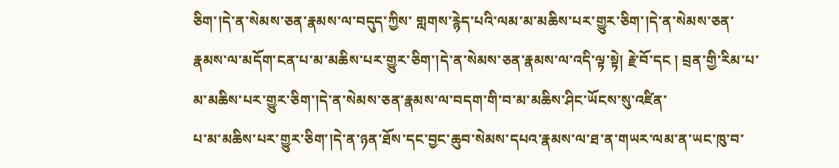ཅིག་།དེ་ན་སེམས་ཅན་རྣམས་ལ་བདུད་ཀྱིས་ གླགས་རྙེད་པའི་ལམ་མ་མཆིས་པར་གྱུར་ཅིག་།དེ་ན་སེམས་ཅན་རྣམས་ལ་མདོག་ངན་པ་མ་མཆིས་པར་གྱུར་ཅིག་།དེ་ན་སེམས་ཅན་རྣམས་ལ་འདི་ལྟ་སྟེ། རྗེ་བོ་དང ། བྲན་གྱི་རིམ་པ་མ་མཆིས་པར་གྱུར་ཅིག་།དེ་ན་སེམས་ཅན་རྣམས་ལ་བདག་གི་བ་མ་མཆིས་ཤིང་ཡོངས་སུ་འཛིན་
པ་མ་མཆིས་པར་གྱུར་ཅིག་།དེ་ན་ཉན་ཐོས་དང་བྱང་ཆུབ་སེམས་དཔའ་རྣམས་ལ་ཐ་ན་གཡར་ལམ་ན་ཡང་ཁུ་བ་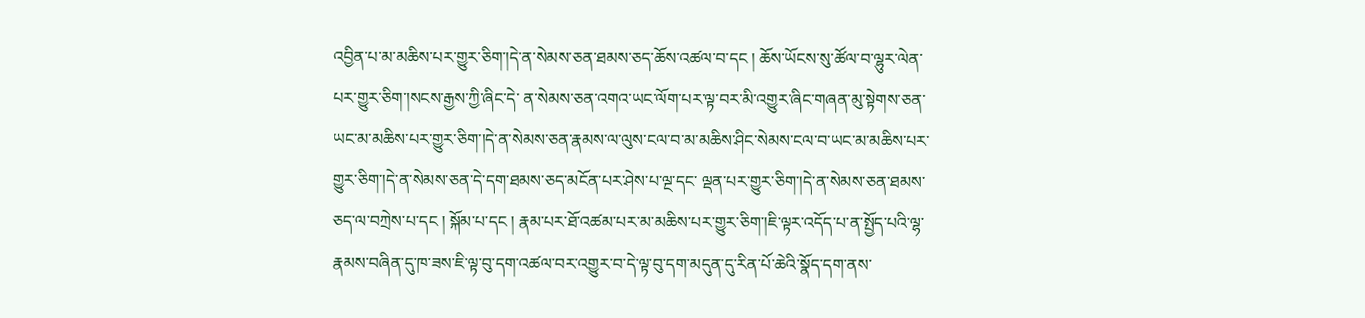འབྱིན་པ་མ་མཆིས་པར་གྱུར་ཅིག་།དེ་ན་སེམས་ཅན་ཐམས་ཅད་ཆོས་འཚལ་བ་དང ། ཆོས་ཡོངས་སུ་ཚོལ་བ་ལྷུར་ལེན་པར་གྱུར་ཅིག་།སངས་རྒྱས་ཀྱི་ཞིང་དེ་ ན་སེམས་ཅན་འགའ་ཡང་ལོག་པར་ལྟ་བར་མི་འགྱུར་ཞིང་གཞན་མུ་སྟེགས་ཅན་ཡང་མ་མཆིས་པར་གྱུར་ཅིག་།དེ་ན་སེམས་ཅན་རྣམས་ལ་ལུས་ངལ་བ་མ་མཆིས་ཤིང་སེམས་ངལ་བ་ཡང་མ་མཆིས་པར་གྱུར་ཅིག་།དེ་ན་སེམས་ཅན་དེ་དག་ཐམས་ཅད་མངོན་པར་ཤེས་པ་ལྔ་དང་ ལྡན་པར་གྱུར་ཅིག་།དེ་ན་སེམས་ཅན་ཐམས་ཅད་ལ་བཀྲེས་པ་དང ། སྐོམ་པ་དང ། རྣམ་པར་ཐོ་འཚམ་པར་མ་མཆིས་པར་གྱུར་ཅིག་།ཇི་ལྟར་འདོད་པ་ན་སྤྱོད་པའི་ལྷ་རྣམས་བཞིན་དུ་ཁ་ཟས་ཇི་ལྟ་བུ་དག་འཚལ་བར་འགྱུར་བ་དེ་ལྟ་བུ་དག་མདུན་དུ་རིན་པོ་ཆེའི་སྣོད་དག་ནས་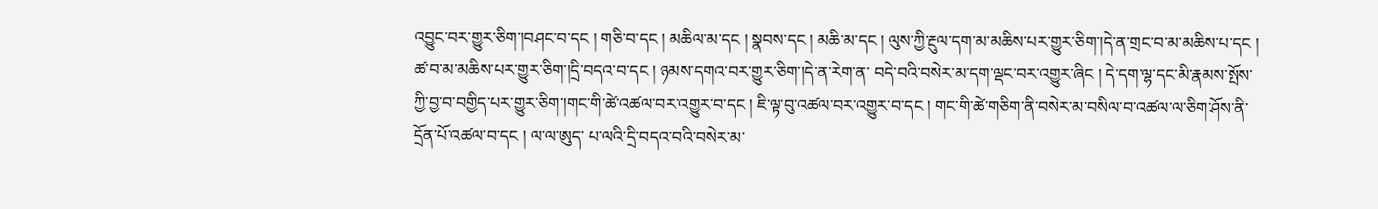འབྱུང་བར་གྱུར་ཅིག་།བཤང་བ་དང ། གཅི་བ་དང ། མཆིལ་མ་དང ། སྣབས་དང ། མཆི་མ་དང ། ལུས་ཀྱི་རྔུལ་དག་མ་མཆིས་པར་གྱུར་ཅིག་།དེ་ན་གྲང་བ་མ་མཆིས་པ་དང ། ཚ་བ་མ་མཆིས་པར་གྱུར་ཅིག་།དྲི་བདའ་བ་དང ། ཉམས་དགའ་བར་གྱུར་ཅིག་།དེ་ན་རེག་ན་ བདེ་བའི་བསེར་མ་དག་ལྡང་བར་འགྱུར་ཞིང ། དེ་དག་ལྷ་དང་མི་རྣམས་སྤོས་ཀྱི་བྱ་བ་བགྱིད་པར་གྱུར་ཅིག་།གང་གི་ཚེ་འཚལ་བར་འགྱུར་བ་དང ། ཇི་ལྟ་བུ་འཚལ་བར་འགྱུར་བ་དང ། གང་གི་ཚེ་གཅིག་ནི་བསེར་མ་བསིལ་བ་འཚལ་ལ་ཅིག་ཤོས་ནི་དྲོན་པོ་འཚལ་བ་དང ། ལ་ལ་ཨུད་ པ་ལའི་དྲི་བདའ་བའི་བསེར་མ་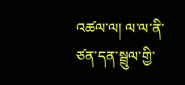འཚལ་ལ། ལ་ལ་ནི་ཙན་དན་སྦྲུལ་གྱི་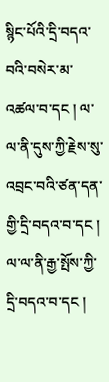སྙིང་པོའི་དྲི་བདའ་བའི་བསེར་མ་འཚལ་བ་དང ། ལ་ལ་ནི་དུས་ཀྱི་རྗེས་སུ་འབྲང་བའི་ཙན་དན་གྱི་དྲི་བདའ་བ་དང ། ལ་ལ་ནི་རྒྱ་སྤོས་ཀྱི་དྲི་བདའ་བ་དང །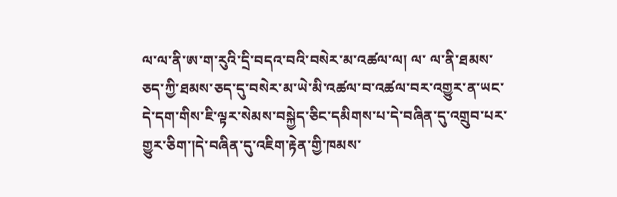ལ་ལ་ནི་ཨ་ག་རུའི་དྲི་བདའ་བའི་བསེར་མ་འཚལ་ལ། ལ་ ལ་ནི་ཐམས་ཅད་ཀྱི་ཐམས་ཅད་དུ་བསེར་མ་ཡེ་མི་འཚལ་བ་འཚལ་བར་འགྱུར་ན་ཡང་དེ་དག་གིས་ཇི་ལྟར་སེམས་བསྐྱེད་ཅིང་དམིགས་པ་དེ་བཞིན་དུ་འགྲུབ་པར་གྱུར་ཅིག་།དེ་བཞིན་དུ་འཇིག་རྟེན་གྱི་ཁམས་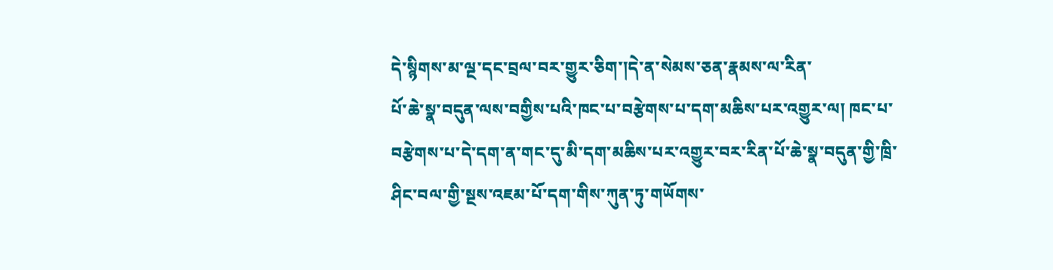དེ་སྙིགས་མ་ལྔ་དང་བྲལ་བར་གྱུར་ཅིག་།དེ་ན་སེམས་ཅན་རྣམས་ལ་རིན་
པོ་ཆེ་སྣ་བདུན་ལས་བགྱིས་པའི་ཁང་པ་བརྩེགས་པ་དག་མཆིས་པར་འགྱུར་ལ། ཁང་པ་བརྩེགས་པ་དེ་དག་ན་གང་དུ་མི་དག་མཆིས་པར་འགྱུར་བར་རིན་པོ་ཆེ་སྣ་བདུན་གྱི་ཁྲི་ཤིང་བལ་གྱི་སྔས་འཇམ་པོ་དག་གིས་ཀུན་ཏུ་གཡོགས་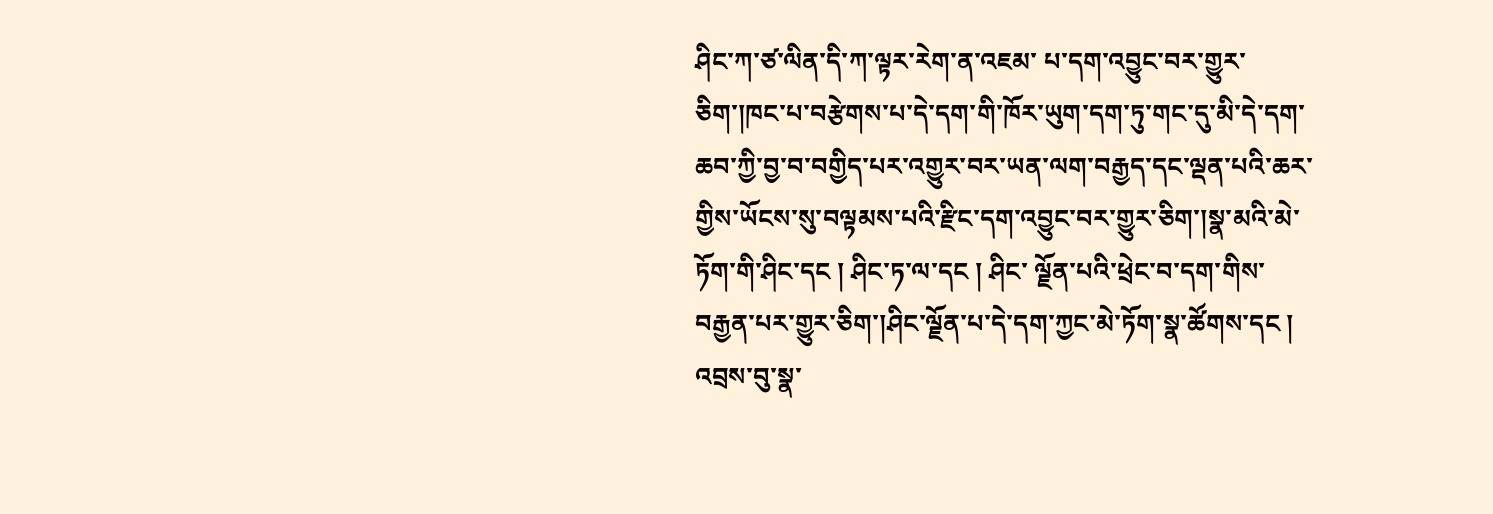ཤིང་ཀ་ཙ་ལིན་དི་ཀ་ལྟར་རེག་ན་འཇམ་ པ་དག་འབྱུང་བར་གྱུར་ཅིག་།ཁང་པ་བརྩེགས་པ་དེ་དག་གི་ཁོར་ཡུག་དག་ཏུ་གང་དུ་མི་དེ་དག་ཆབ་ཀྱི་བྱ་བ་བགྱིད་པར་འགྱུར་བར་ཡན་ལག་བརྒྱད་དང་ལྡན་པའི་ཆར་གྱིས་ཡོངས་སུ་བལྟམས་པའི་རྫིང་དག་འབྱུང་བར་གྱུར་ཅིག་།སྣ་མའི་མེ་ཏོག་གི་ཤིང་དང ། ཤིང་ཏ་ལ་དང ། ཤིང་ ལྗོན་པའི་ཕྲེང་བ་དག་གིས་བརྒྱན་པར་གྱུར་ཅིག་།ཤིང་ལྗོན་པ་དེ་དག་ཀྱང་མེ་ཏོག་སྣ་ཚོགས་དང ། འབྲས་བུ་སྣ་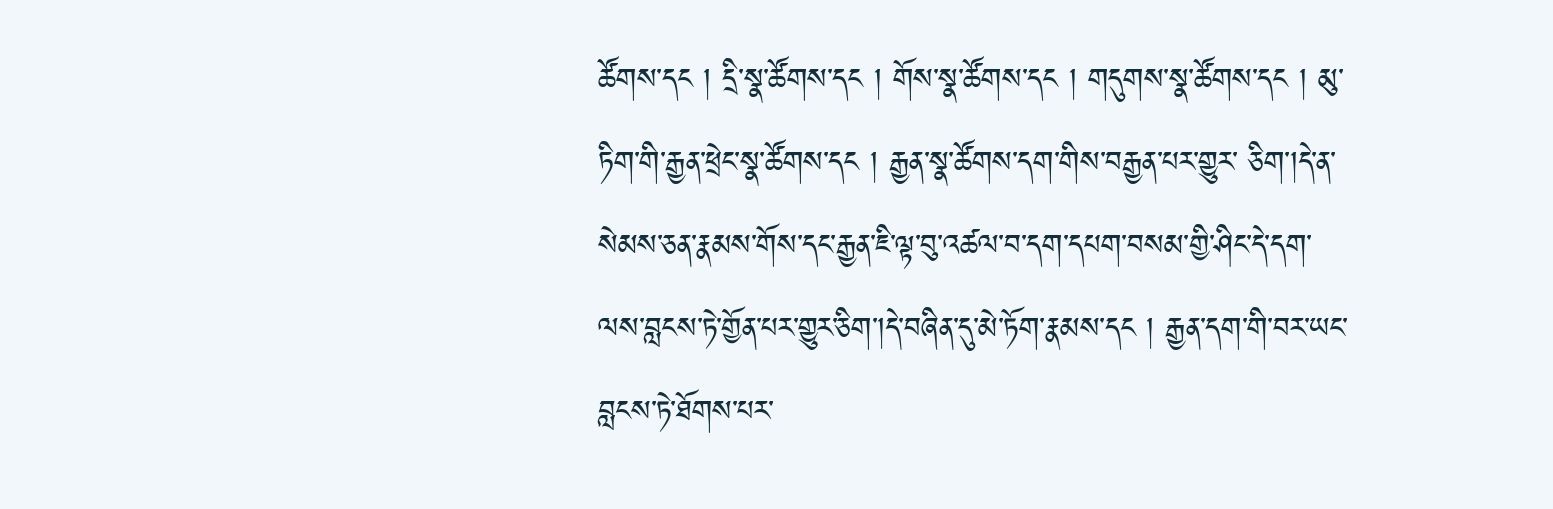ཚོགས་དང ། དྲི་སྣ་ཚོགས་དང ། གོས་སྣ་ཚོགས་དང ། གདུགས་སྣ་ཚོགས་དང ། མུ་ཏིག་གི་རྒྱན་ཕྲེང་སྣ་ཚོགས་དང ། རྒྱན་སྣ་ཚོགས་དག་གིས་བརྒྱན་པར་གྱུར་ ཅིག་།དེ་ན་སེམས་ཅན་རྣམས་གོས་དང་རྒྱན་ཇི་ལྟ་བུ་འཚལ་བ་དག་དཔག་བསམ་གྱི་ཤིང་དེ་དག་ལས་བླངས་ཏེ་གྱོན་པར་གྱུར་ཅིག་།དེ་བཞིན་དུ་མེ་ཏོག་རྣམས་དང ། རྒྱན་དག་གི་བར་ཡང་བླངས་ཏེ་ཐོགས་པར་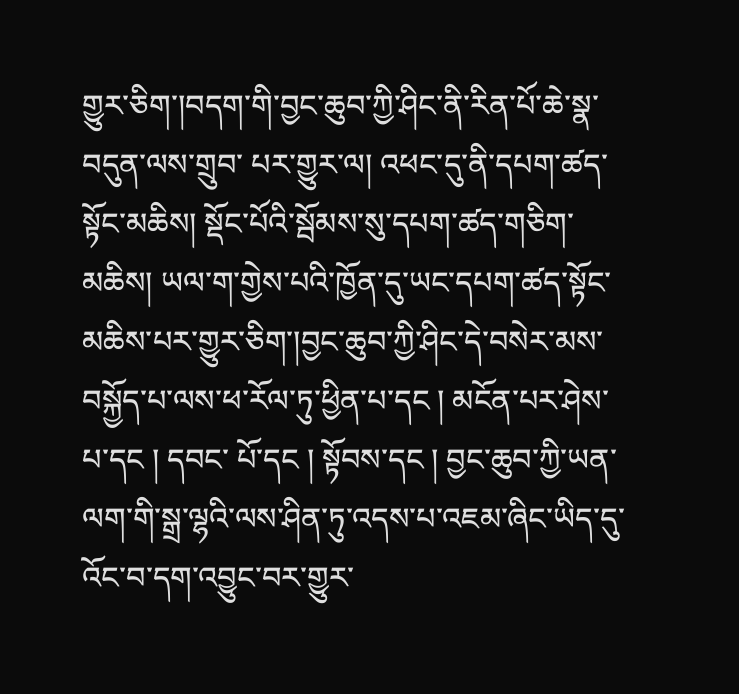གྱུར་ཅིག་།བདག་གི་བྱང་ཆུབ་ཀྱི་ཤིང་ནི་རིན་པོ་ཆེ་སྣ་བདུན་ལས་གྲུབ་ པར་གྱུར་ལ། འཕང་དུ་ནི་དཔག་ཚད་སྟོང་མཆིས། སྡོང་པོའི་སྦོམས་སུ་དཔག་ཚད་གཅིག་མཆིས། ཡལ་ག་གྱེས་པའི་ཁྱོན་དུ་ཡང་དཔག་ཚད་སྟོང་མཆིས་པར་གྱུར་ཅིག་།བྱང་ཆུབ་ཀྱི་ཤིང་དེ་བསེར་མས་བསྐྱོད་པ་ལས་ཕ་རོལ་ཏུ་ཕྱིན་པ་དང ། མངོན་པར་ཤེས་པ་དང ། དབང་ པོ་དང ། སྟོབས་དང ། བྱང་ཆུབ་ཀྱི་ཡན་ལག་གི་སྒྲ་ལྷའི་ལས་ཤིན་ཏུ་འདས་པ་འཇམ་ཞིང་ཡིད་དུ་འོང་བ་དག་འབྱུང་བར་གྱུར་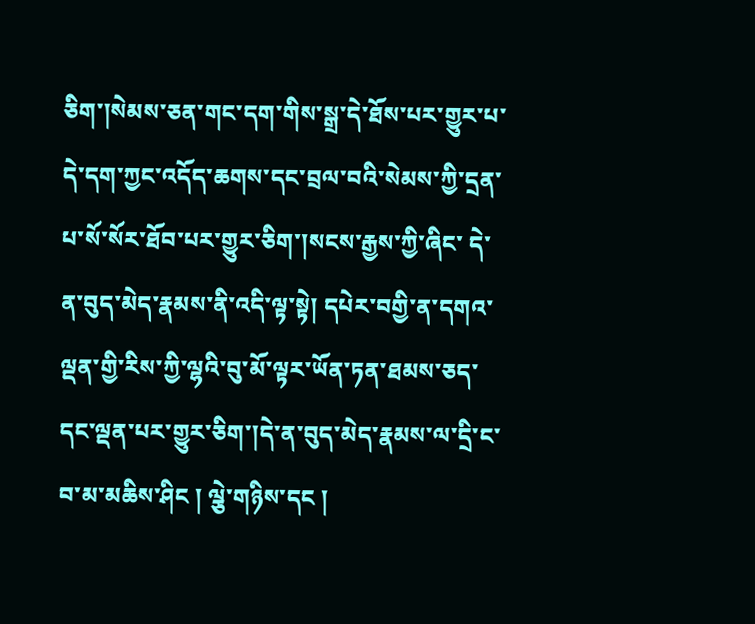ཅིག་།སེམས་ཅན་གང་དག་གིས་སྒྲ་དེ་ཐོས་པར་གྱུར་པ་དེ་དག་ཀྱང་འདོད་ཆགས་དང་བྲལ་བའི་སེམས་ཀྱི་དྲན་པ་སོ་སོར་ཐོབ་པར་གྱུར་ཅིག་།སངས་རྒྱས་ཀྱི་ཞིང་ དེ་ན་བུད་མེད་རྣམས་ནི་འདི་ལྟ་སྟེ། དཔེར་བགྱི་ན་དགའ་ལྡན་གྱི་རིས་ཀྱི་ལྷའི་བུ་མོ་ལྟར་ཡོན་ཏན་ཐམས་ཅད་དང་ལྡན་པར་གྱུར་ཅིག་།དེ་ན་བུད་མེད་རྣམས་ལ་དྲི་ང་བ་མ་མཆིས་ཤིང ། ལྕེ་གཉིས་དང །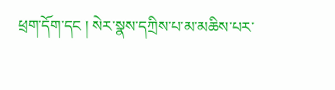ཕྲག་དོག་དང ། སེར་སྣས་དཀྲིས་པ་མ་མཆིས་པར་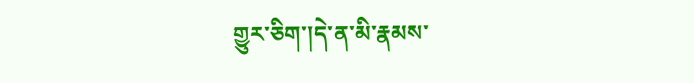གྱུར་ཅིག་།དེ་ན་མི་རྣམས་